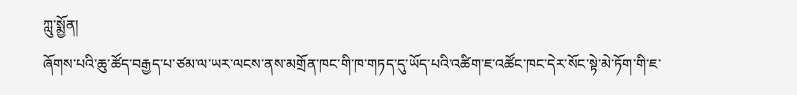ཀླུ་སྨྱོན།
ཞོགས་པའི་ཆུ་ཚོད་བརྒྱད་པ་ཙམ་ལ་ཡར་ལངས་ནས་མགྲོན་ཁང་གི་ཁ་གཏད་དུ་ཡོད་པའི་འཚིག་ཇ་འཚོང་ཁང་དེར་སོང་སྟེ་མེ་ཏོག་གི་ཇ་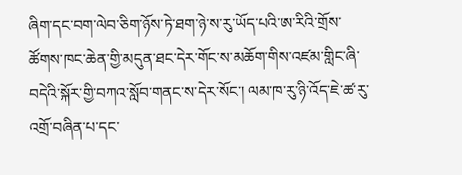ཞིག་དང་བག་ལེབ་ཅིག་ཉོས་ཏེ་ཐག་ཉེ་ས་རུ་ཡོད་པའི་ཨ་རིའི་གྲོས་ཚོགས་ཁང་ཆེན་གྱི་མདུན་ཐང་དེར་གོང་ས་མཆོག་གིས་འཛམ་གླིང་ཞི་བདེའི་སྐོར་གྱི་བཀའ་སློབ་གནང་ས་དེར་སོང་། ལམ་ཁ་རུ་ཉི་འོད་ཇེ་ཚ་རུ་འགྲོ་བཞིན་པ་དང་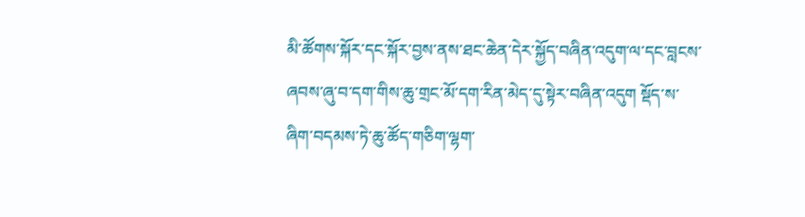མི་ཚོགས་སྐོར་དང་སྐོར་བྱས་ནས་ཐང་ཆེན་དེར་སྐྱོད་བཞིན་འདུག་ལ་དང་བླངས་ཞབས་ཞུ་བ་དག་གིས་ཆུ་གྲང་མོ་དག་རིན་མེད་དུ་སྟེར་བཞིན་འདུག སྡོད་ས་ཞིག་བདམས་ཏེ་ཆུ་ཚོད་གཅིག་ལྷག་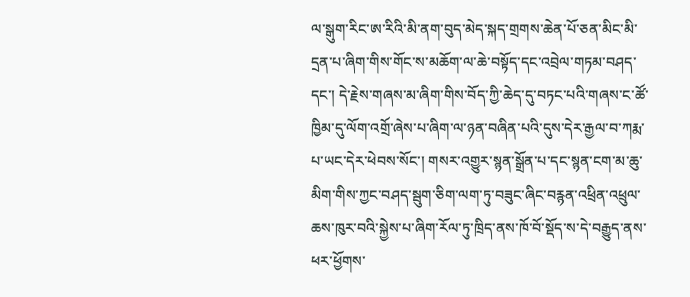ལ་སྒུག་རིང་ཨ་རིའི་མི་ནག་བུད་མེད་སྐད་གྲགས་ཆེན་པོ་ཅན་མིང་མི་དྲན་པ་ཞིག་གིས་གོང་ས་མཆོག་ལ་ཆེ་བསྟོད་དང་འབྲེལ་གཏམ་བཤད་དང་། དེ་རྗེས་གཞས་མ་ཞིག་གིས་བོད་ཀྱི་ཆེད་དུ་བཏང་པའི་གཞས་ང་ཚོ་ཁྱིམ་དུ་ལོག་འགྲོ་ཞེས་པ་ཞིག་ལ་ཉན་བཞིན་པའི་དུས་དེར་རྒྱལ་བ་ཀརྨ་པ་ཡང་དེར་ཕེབས་སོང་། གསར་འགྱུར་སྙན་སྒྲོན་པ་དང་སྙན་ངག་མ་ཆུ་མིག་གིས་ཀྱང་བཤད་སྦུག་ཅིག་ལག་ཏུ་བཟུང་ཞིང་བརྙན་འཕྲིན་འཕྲུལ་ཆས་ཁུར་བའི་སྐྱེས་པ་ཞིག་རོལ་ཏུ་ཁྲིད་ནས་ཁོ་བོ་སྡོད་ས་དེ་བརྒྱུད་ནས་ཕར་ཕྱོགས་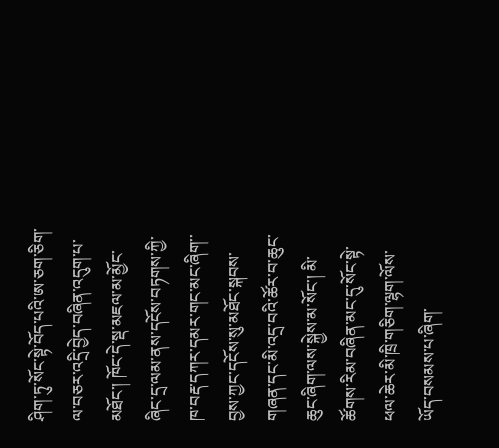ཤིག་ཏུ་སོང་སྟེ་བོད་པའི་ཨ་ཅག་ཅིག་ལ་བཅར་འདྲི་བྱེད་བཞིན་འདུག་པ་མཐོང་། ཁོང་དེ་སྡ་མཇལ་མ་མྱོང་ཞིང་དྲ་ལམ་ནས་དངོས་བཏགས་ཀྱི་ཁ་བརྡ་དཀར་དམར་གང་མང་ཞིག་་བྱས་ཀྱང་དངོས་སུ་མཐོང་སྐབས་གཞན་དང་མི་འདྲ་བའི་ཚོར་བ་ཆུང་ཆུང་ཞིག་ལས་སྐྱེས་མ་སོང་། མི་ཚོགས་རིམ་བཞིན་མང་དུ་སོང་སྟེ་ཕལ་ཆེར་མི་ཁྲི་གཅིག་ལྷག་ལོས་ཡོད་བསམས་པ་ཞིག་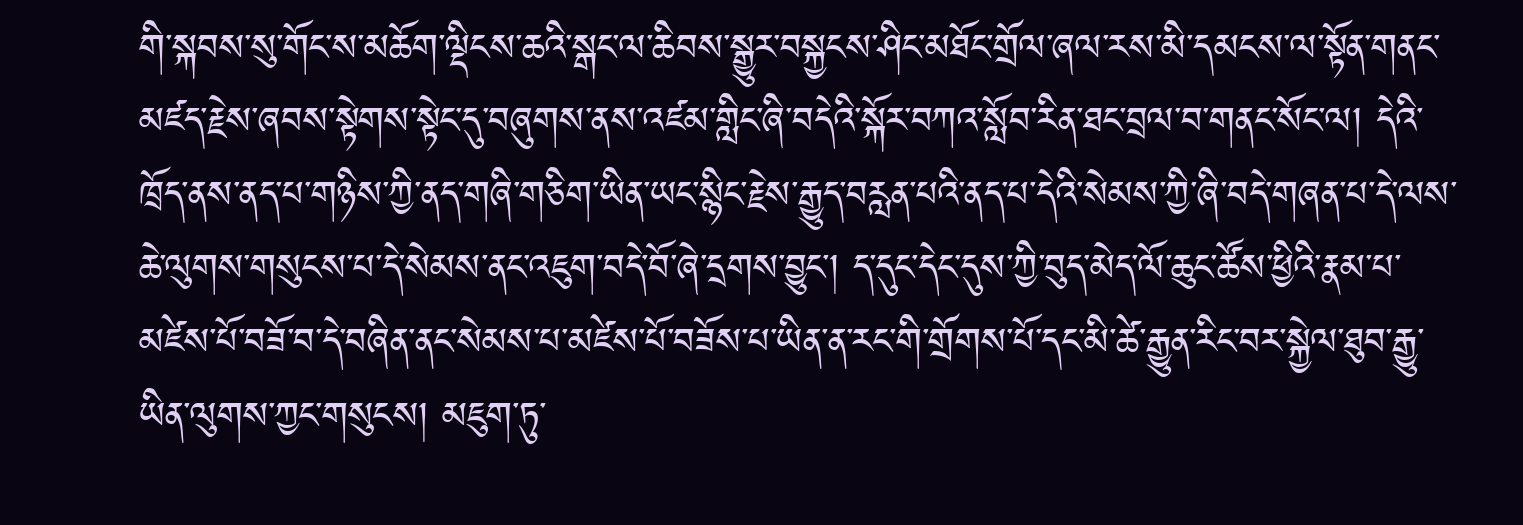གི་སྐབས་སུ་གོང་ས་མཆོག་ལྡིངས་ཆའི་སྒང་ལ་ཆིབས་སྒྱུར་བསྐྱངས་ཤིང་མཐོང་གྲོལ་ཞལ་རས་མི་དམངས་ལ་སྟོན་གནང་མཛད་རྗེས་ཞབས་སྟེགས་སྟེང་དུ་བཞུགས་ནས་འཛམ་གླིང་ཞི་བདེའི་སྐོར་བཀའ་སློབ་རིན་ཐང་བྲལ་བ་གནང་སོང་ལ། དེའི་ཁྲོད་ནས་ནད་པ་གཉིས་ཀྱི་ནད་གཞི་གཅིག་ཡིན་ཡང་སྙིང་རྗེས་རྒྱུད་བརླན་པའི་ནད་པ་དེའི་སེམས་ཀྱི་ཞི་བདེ་གཞན་པ་དེ་ལས་ཆེ་ལུགས་གསུངས་པ་དེ་སེམས་ནང་འཇུག་བདེ་བོ་ཞེ་དྲགས་བྱུང་། ད་དུང་དེང་དུས་ཀྱི་བུད་མེད་ལོ་ཆུང་ཚོས་ཕྱིའི་རྣམ་པ་མཛེས་པོ་བཟོ་བ་དེ་བཞིན་ནང་སེམས་པ་མཛེས་པོ་བཟོས་པ་ཡིན་ན་རང་གི་གྲོགས་པོ་དང་མི་ཚེ་རྒྱུན་རིང་བར་སྐྱེལ་ཐུབ་རྒྱུ་ཡིན་ལུགས་ཀྱང་གསུངས། མཇུག་ཏུ་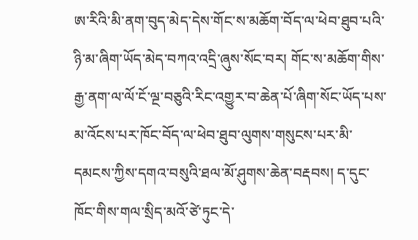ཨ་རིའི་མི་ནག་བུད་མེད་དེས་གོང་ས་མཆོག་བོད་ལ་ཕེབ་ཐུབ་པའི་ཉི་མ་ཞིག་ཡོད་མེད་བཀའ་འདྲི་ཞུས་སོང་བར། གོང་ས་མཆོག་གིས་རྒྱ་ནག་ལ་ལོ་ངོ་ལྔ་བཅུའི་རིང་འགྱུར་བ་ཆེན་པོ་ཞིག་སོང་ཡོད་པས་མ་འོངས་པར་ཁོང་བོད་ལ་ཕེབ་ཐུབ་ལུགས་གསུངས་པར་མི་དམངས་ཀྱིས་དགའ་བསུའི་ཐལ་མོ་ཤུགས་ཆེན་བརྡབས། ད་དུང་ཁོང་གིས་གལ་སྲིད་མའོ་ཙེ་ཏུང་དེ་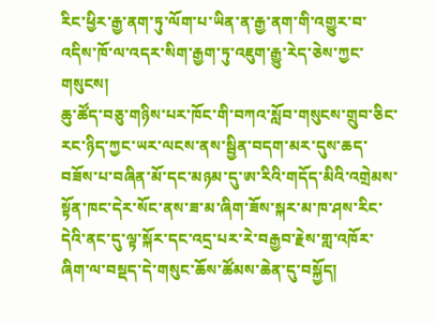རིང་ཕྱིར་རྒྱ་ནག་ཏུ་ལོག་པ་ཡིན་ན་རྒྱ་ནག་གི་འགྱུར་བ་འདིས་ཁོ་ལ་འདར་སིག་རྒྱག་ཏུ་འཇུག་རྒྱུ་རེད་ཅེས་ཀྱང་གསུངས།
ཆུ་ཚོད་བཅུ་གཉིས་པར་ཁོང་གི་བཀའ་སློབ་གསུངས་གྲུབ་ཅིང་རང་ཉིད་ཀྱང་ཡར་ལངས་ནས་སྦྱིན་བདག་མར་དུས་ཆད་བཟོས་པ་བཞིན་མོ་དང་མཉམ་དུ་ཨ་རིའི་གདོད་མིའི་འགྲེམས་སྟོན་ཁང་དེར་སོང་ནས་ཟ་མ་ཞིག་ཟོས་སྐར་མ་ཁ་ཤས་རིང་དེའི་ནང་དུ་ལྟ་སྐོར་དང་འདྲ་པར་རེ་བརྒྱབ་རྗེས་གླ་འཁོར་ཞིག་ལ་བསྡད་དེ་གསུང་ཆོས་ཚོམས་ཆེན་དུ་བསྐྱོད།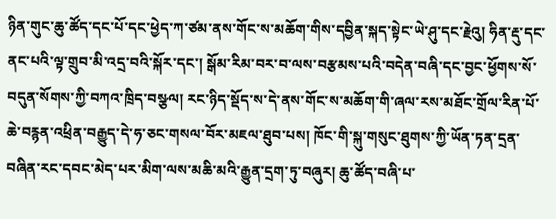ཉིན་གུང་ཆུ་ཚོད་དང་པོ་དང་ཕྱེད་ཀ་ཙམ་ནས་གོང་ས་མཆོག་གིས་དབྱིན་སྐད་སྟེང་ཡེ་ཤུ་དང་རྗེའུ། ཧིན་རྡུ་དང་ནང་པའི་ལྟ་གྲུབ་མི་འདྲ་བའི་སྐོར་དང་། སྒོམ་རིམ་བར་བ་ལས་བརྩམས་པའི་བདེན་བཞི་དང་བྱང་ཕྱོགས་སོ་བདུན་སོགས་ཀྱི་བཀའ་ཁྲིད་བསྩལ། རང་ཉིད་སྡོད་ས་དེ་ནས་གོང་ས་མཆོག་གི་ཞལ་རས་མཐོང་གྲོལ་རིན་པོ་ཆེ་བརྙན་འཕྲིན་བརྒྱུད་དེ་ཧ་ཅང་གསལ་བོར་མཇལ་ཐུབ་པས། ཁོང་གི་སྐུ་གསུང་ཐུགས་ཀྱི་ཡོན་ཏན་དྲན་བཞིན་རང་དབང་མེད་པར་མིག་ལས་མཆི་མའི་རྒྱུན་དྲག་ཏུ་བཞུར། ཆུ་ཚོད་བཞི་པ་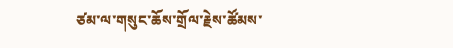ཙམ་ལ་གསུང་ཆོས་གྲོལ་རྗེས་ཚོམས་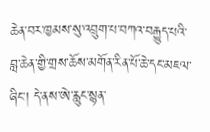ཆེན་བར་ཁྱམས་སུ་འབྲུག་པ་བཀའ་བརྒྱུད་པའི་བླ་ཆེན་གྱི་གྲས་ཆོས་མགོན་རིན་པོ་ཆེ་དང་མཇལ་ཞིང་། དེ་ནས་ཨེ་རླུང་སྙན་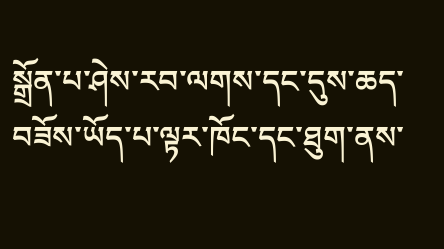སྒྲོན་པ་ཤེས་རབ་ལགས་དང་དུས་ཆད་བཟོས་ཡོད་པ་ལྟར་ཁོང་དང་ཐུག་ནས་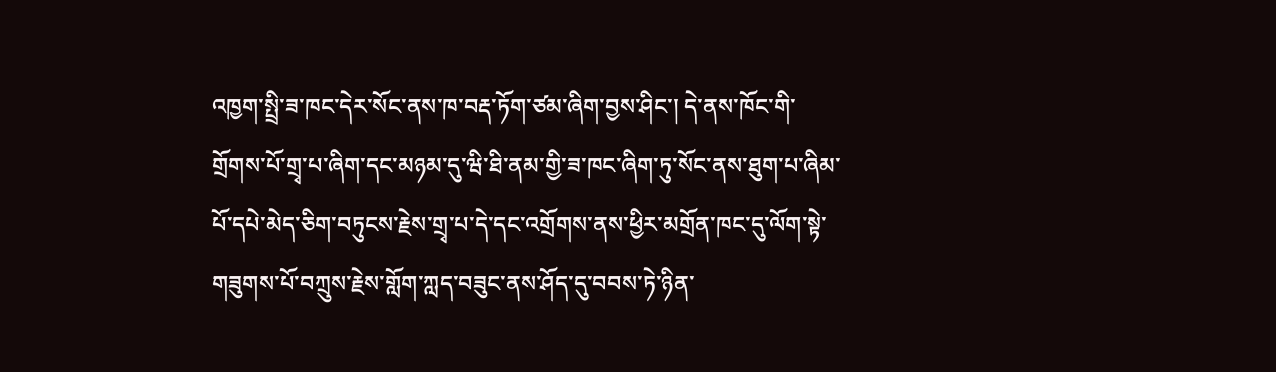འཁྱག་སྤྲི་ཟ་ཁང་དེར་སོང་ནས་ཁ་བརྡ་ཏོག་ཙམ་ཞིག་བྱས་ཤིང་། དེ་ནས་ཁོང་གི་གྲོགས་པོ་གྲྭ་པ་ཞིག་དང་མཉམ་དུ་ཝི་ཐི་ནམ་གྱི་ཟ་ཁང་ཞིག་ཏུ་སོང་ནས་ཐུག་པ་ཞིམ་པོ་དཔེ་མེད་ཅིག་བཏུངས་རྗེས་གྲྭ་པ་དེ་དང་འགྲོགས་ནས་ཕྱིར་མགྲོན་ཁང་དུ་ལོག་སྟེ་གཟུགས་པོ་བཀྲུས་རྗེས་གློག་ཀླད་བཟུང་ནས་ཤོད་དུ་བབས་ཏེ་ཉིན་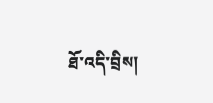ཐོ་འདི་བྲིས།